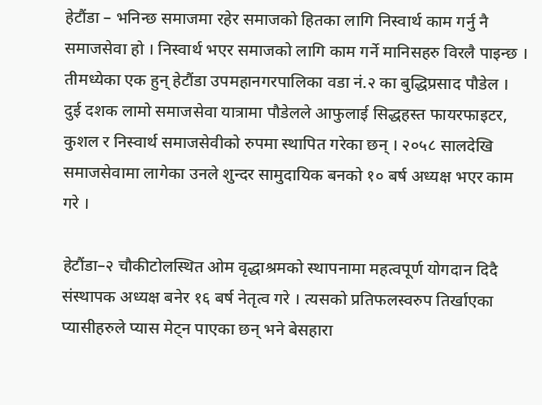हेटौंडा – भनिन्छ समाजमा रहेर समाजको हितका लागि निस्वार्थ काम गर्नु नै समाजसेवा हो । निस्वार्थ भएर समाजको लागि काम गर्ने मानिसहरु विरलै पाइन्छ । तीमध्येका एक हुन् हेटौंडा उपमहानगरपालिका वडा नं.२ का बुद्धिप्रसाद पौडेल ।
दुई दशक लामो समाजसेवा यात्रामा पौडेलले आफुलाई सिद्धहस्त फायरफाइटर, कुशल र निस्वार्थ समाजसेवीको रुपमा स्थापित गरेका छन् । २०५८ सालदेखि समाजसेवामा लागेका उनले शुन्दर सामुदायिक बनको १० बर्ष अध्यक्ष भएर काम गरे ।

हेटौंडा–२ चौकीटोलस्थित ओम वृद्धाश्रमको स्थापनामा महत्वपूर्ण योगदान दिदै संस्थापक अध्यक्ष बनेर १६ बर्ष नेतृत्व गरे । त्यसको प्रतिफलस्वरुप तिर्खाएका प्यासीहरुले प्यास मेट्न पाएका छन् भने बेसहारा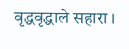वृद्धवृद्धाले सहारा ।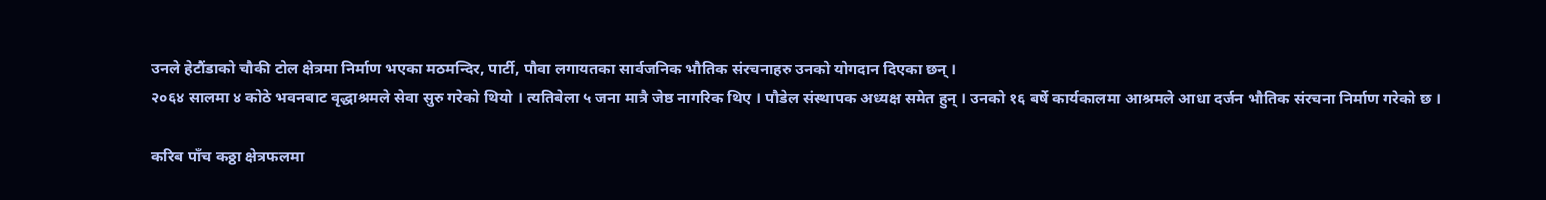उनले हेटौंडाको चौकी टोल क्षेत्रमा निर्माण भएका मठमन्दिर, पार्टी, पौवा लगायतका सार्वजनिक भौतिक संरचनाहरु उनको योगदान दिएका छन् ।
२०६४ सालमा ४ कोठे भवनबाट वृद्धाश्रमले सेवा सुरु गरेको थियो । त्यतिबेला ५ जना मात्रै जेष्ठ नागरिक थिए । पौडेल संस्थापक अध्यक्ष समेत हुन् । उनको १६ बर्षे कार्यकालमा आश्रमले आधा दर्जन भौतिक संरचना निर्माण गरेको छ ।

करिब पाँच कठ्ठा क्षेत्रफलमा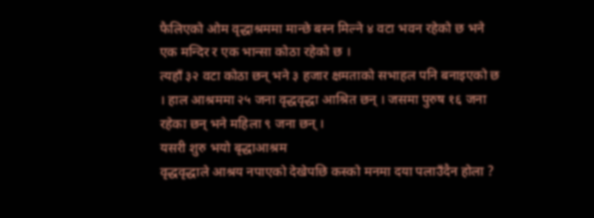फैलिएको ओम वृद्धाश्रममा मान्छे बस्न मिल्ने ४ वटा भवन रहेको छ भने एक मन्दिर र एक भान्सा कोठा रहेको छ ।
त्यहाँ ३२ वटा कोठा छन् भने ३ हजार क्षमताको सभाहल पनि बनाइएको छ । हाल आश्रममा २५ जना वृद्धवृद्धा आश्रित छन् । जसमा पुरुष १६ जना रहेका छन् भने महिला ९ जना छन् ।
यसरी शुरु भयो बृद्धाआश्रम
वृद्धवृद्धाले आश्रय नपाएको देखेपछि कस्को मनमा दया पलाउँदैन होला ?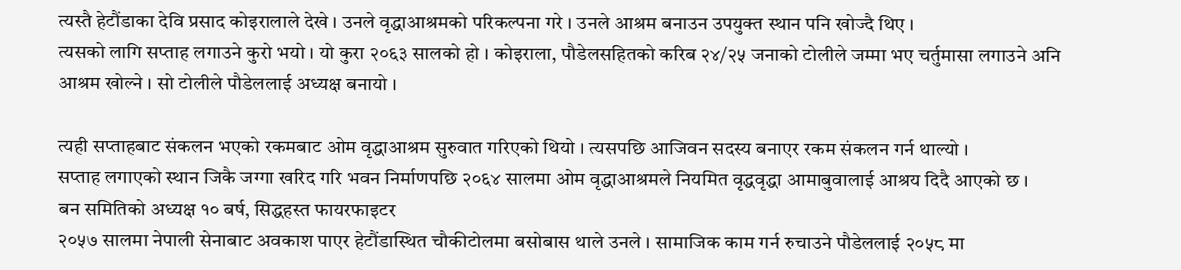त्यस्तै हेटौंडाका देवि प्रसाद कोइरालाले देखे । उनले वृद्धाआश्रमको परिकल्पना गरे । उनले आश्रम बनाउन उपयुक्त स्थान पनि खोज्दै थिए ।
त्यसको लागि सप्ताह लगाउने कुरो भयो । यो कुरा २०६३ सालको हो । कोइराला, पौडेलसहितको करिब २४/२५ जनाको टोलीले जम्मा भए चर्तुमासा लगाउने अनि आश्रम खोल्ने । सो टोलीले पौडेललाई अध्यक्ष बनायो ।

त्यही सप्ताहबाट संकलन भएको रकमबाट ओम वृद्धाआश्रम सुरुवात गरिएको थियो । त्यसपछि आजिवन सदस्य बनाएर रकम संकलन गर्न थाल्यो ।
सप्ताह लगाएको स्थान जिकै जग्गा खरिद गरि भवन निर्माणपछि २०६४ सालमा ओम वृद्धाआश्रमले नियमित वृद्धवृद्धा आमाबुवालाई आश्रय दिदै आएको छ ।
बन समितिको अध्यक्ष १० बर्ष, सिद्धहस्त फायरफाइटर
२०५७ सालमा नेपाली सेनाबाट अवकाश पाएर हेटौंडास्थित चौकीटोलमा बसोबास थाले उनले । सामाजिक काम गर्न रुचाउने पौडेललाई २०५८ मा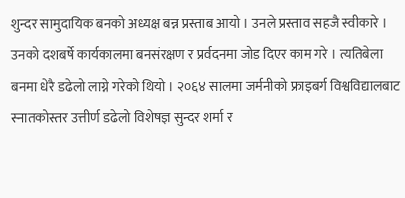शुन्दर सामुदायिक बनको अध्यक्ष बन्न प्रस्ताब आयो । उनले प्रस्ताव सहजै स्वीकारे ।
उनको दशबर्षे कार्यकालमा बनसंरक्षण र प्रर्वदनमा जोड दिएर काम गरे । त्यतिबेला बनमा धेरै डढेलो लाग्ने गरेको थियो । २०६४ सालमा जर्मनीको फ्राइबर्ग विश्वविद्यालबाट स्नातकोस्तर उत्तीर्ण डढेलो विशेषज्ञ सुन्दर शर्मा र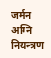जर्मन अग्नि नियन्त्रण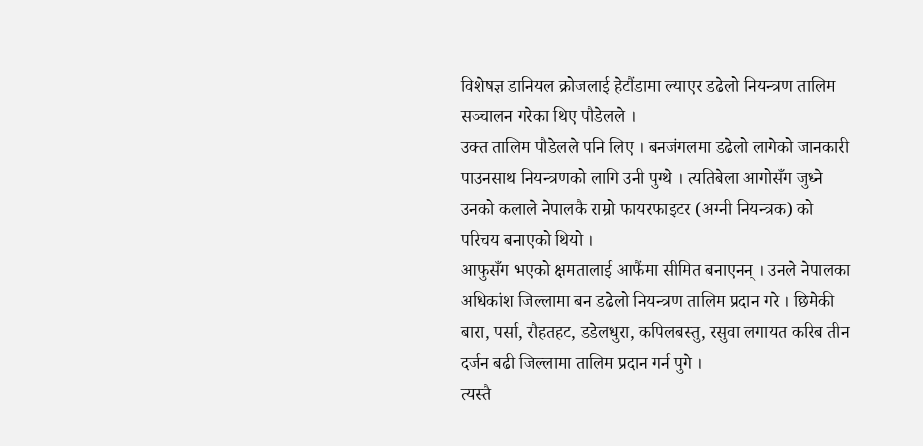विशेषज्ञ डानियल क्रोजलाई हेटौंडामा ल्याएर डढेलो नियन्त्रण तालिम सञ्चालन गरेका थिए पौडेलले ।
उक्त तालिम पौडेलले पनि लिए । बनजंगलमा डढेलो लागेको जानकारी पाउनसाथ नियन्त्रणको लागि उनी पुग्थे । त्यतिबेला आगोसँग जुध्ने उनको कलाले नेपालकै राम्रो फायरफाइटर (अग्नी नियन्त्रक) को परिचय बनाएको थियो ।
आफुसँग भएको क्षमतालाई आफैंमा सीमित बनाएनन् । उनले नेपालका अधिकांश जिल्लामा बन डढेलो नियन्त्रण तालिम प्रदान गरे । छिमेकी बारा, पर्सा, रौहतहट, डडेलधुरा, कपिलबस्तु, रसुवा लगायत करिब तीन दर्जन बढी जिल्लामा तालिम प्रदान गर्न पुगे ।
त्यस्तै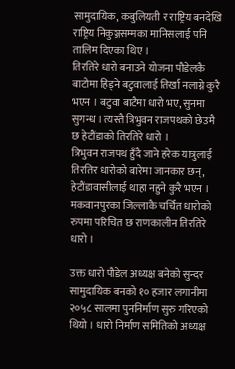सामुदायिक, कबुलियती र राष्ट्रिय बनदेखि राष्ट्रिय निकुञ्जसम्मका मानिसलाई पनि तालिम दिएका थिए ।
तिरतिरे धारो बनाउने योजना पौडेलकै
बाटोमा हिड्ने बटुवालाई तिर्खा नलाग्ने कुरै भएन । बटुवा बाटैमा धारो भए, सुनमा सुगन्ध । त्यस्तै त्रिभुवन राजपथको छेउमै छ हेटौंडाको तिरतिरे धारो ।
त्रिभुवन राजपथ हुँदै जाने हरेक यात्रुलाई तिरतिर धारोको बारेमा जानकार छन्, हेटौंडावासीलाई थाहा नहुने कुरै भएन । मकवानपुरका जिल्लाकै चर्चित धारोको रुपमा परिचित छ राणकालीन तिरतिरे धारो ।

उक्त धारो पौडेल अध्यक्ष बनेको सुन्दर सामुदायिक बनको १० हजार लगानीमा २०५८ सालमा पुननिर्माण सुरु गरिएको थियो । धारो निर्माण समितिको अध्यक्ष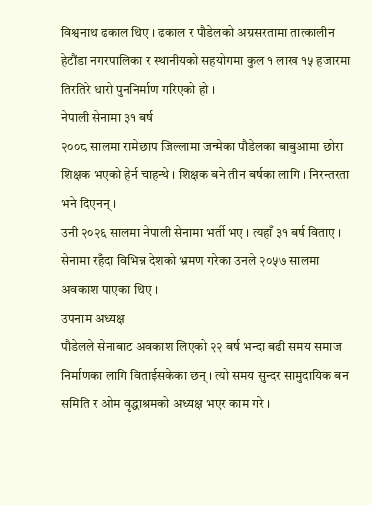विश्वनाथ ढकाल थिए । ढकाल र पौडेलको अग्रसरतामा तात्कालीन हेटौंडा नगरपालिका र स्थानीयको सहयोगमा कुल १ लाख १५ हजारमा तिरतिरे धारो पुननिर्माण गरिएको हो ।
नेपाली सेनामा ३१ बर्ष
२००८ सालमा रामेछाप जिल्लामा जन्मेका पौडेलका बाबुआमा छोरा शिक्षक भएको हेर्न चाहन्थे । शिक्षक बने तीन बर्षका लागि । निरन्तरता भने दिएनन् ।
उनी २०२६ सालमा नेपाली सेनामा भर्ती भए । त्यहाँ ३१ बर्ष विताए । सेनामा रहँदा विभिन्न देशको भ्रमण गरेका उनले २०५७ सालमा अवकाश पाएका थिए ।
उपनाम अध्यक्ष
पौडेलले सेनाबाट अवकाश लिएको २२ बर्ष भन्दा बढी समय समाज निर्माणका लागि विताईसकेका छन् । त्यो समय सुन्दर सामुदायिक बन समिति र ओम वृद्धाश्रमको अध्यक्ष भएर काम गरे ।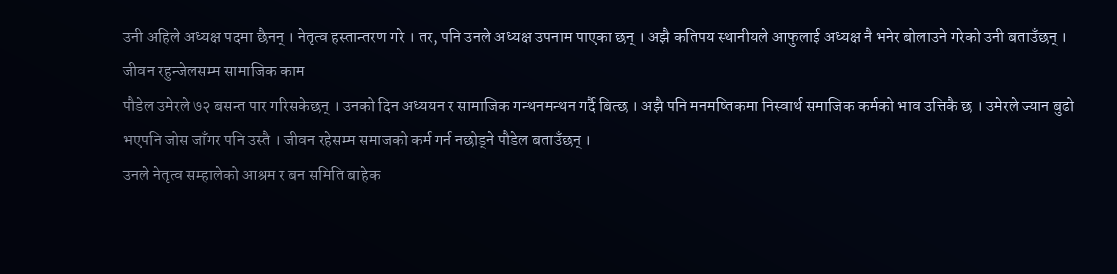उनी अहिले अध्यक्ष पदमा छैनन् । नेतृत्व हस्तान्तरण गरे । तर, पनि उनले अध्यक्ष उपनाम पाएका छन् । अझै कतिपय स्थानीयले आफुलाई अध्यक्ष नै भनेर बोलाउने गरेको उनी बताउँछन् ।
जीवन रहुन्जेलसम्म सामाजिक काम
पौडेल उमेरले ७२ बसन्त पार गरिसकेछन् । उनको दिन अध्ययन र सामाजिक गन्थनमन्थन गर्दै बित्छ । अझै पनि मनमष्तिकमा निस्वार्थ समाजिक कर्मको भाव उत्तिकै छ । उमेरले ज्यान बुढो भएपनि जोस जाँगर पनि उस्तै । जीवन रहेसम्म समाजको कर्म गर्न नछोड्ने पौडेल बताउँछन् ।
उनले नेतृत्व सम्हालेको आश्रम र बन समिति बाहेक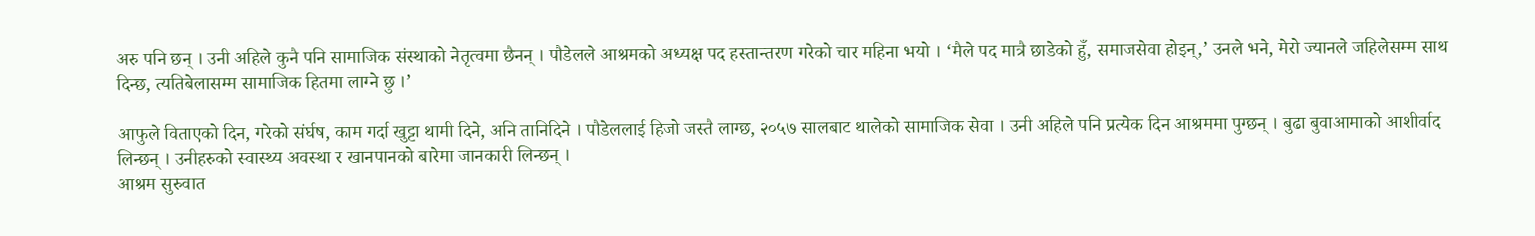अरु पनि छन् । उनी अहिले कुनै पनि सामाजिक संस्थाको नेतृत्वमा छैनन् । पौडेलले आश्रमको अध्यक्ष पद हस्तान्तरण गरेको चार महिना भयो । ‘मैले पद मात्रै छाडेको हुँ, समाजसेवा होइन्,’ उनले भने, मेरो ज्यानले जहिलेसम्म साथ दिन्छ, त्यतिबेलासम्म सामाजिक हितमा लाग्ने छु ।’

आफुले विताएको दिन, गरेको संर्घष, काम गर्दा खुट्टा थामी दिने, अनि तानिदिने । पौडेललाई हिजो जस्तै लाग्छ, २०५७ सालबाट थालेको सामाजिक सेवा । उनी अहिले पनि प्रत्येक दिन आश्रममा पुग्छन् । बुढा बुवाआमाको आशीर्वाद लिन्छन् । उनीहरुको स्वास्थ्य अवस्था र खानपानको बारेमा जानकारी लिन्छन् ।
आश्रम सुरुवात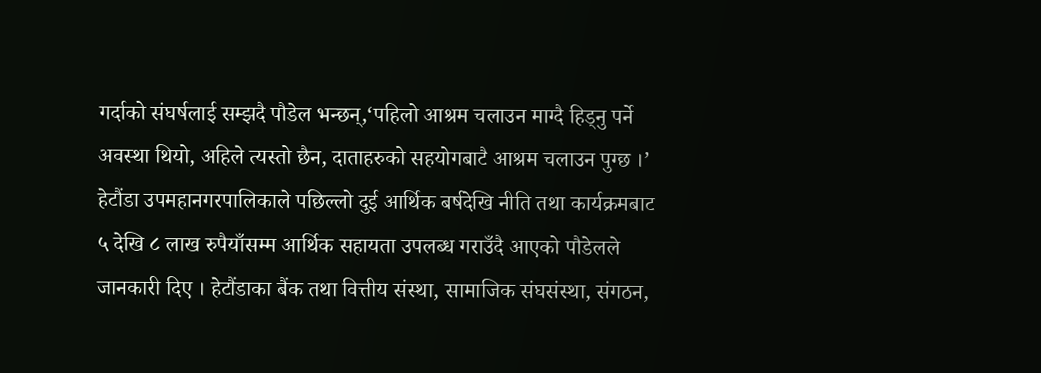गर्दाको संघर्षलाई सम्झदै पौडेल भन्छन्,‘पहिलो आश्रम चलाउन माग्दै हिड्नु पर्ने अवस्था थियो, अहिले त्यस्तो छैन, दाताहरुको सहयोगबाटै आश्रम चलाउन पुग्छ ।’
हेटौंडा उपमहानगरपालिकाले पछिल्लो दुई आर्थिक बर्षदेखि नीति तथा कार्यक्रमबाट ५ देखि ८ लाख रुपैयाँसम्म आर्थिक सहायता उपलब्ध गराउँदै आएको पौडेलले जानकारी दिए । हेटौंडाका बैंक तथा वित्तीय संस्था, सामाजिक संघसंस्था, संगठन,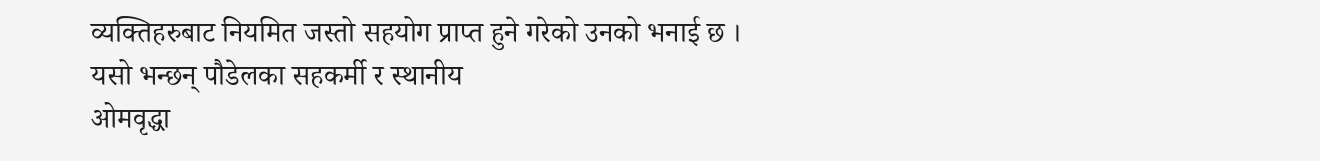व्यक्तिहरुबाट नियमित जस्तो सहयोग प्राप्त हुने गरेको उनको भनाई छ ।
यसो भन्छन् पौडेलका सहकर्मी र स्थानीय
ओमवृद्धा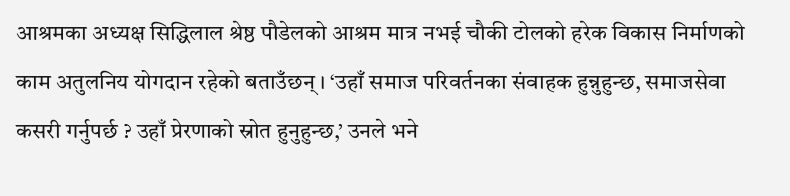आश्रमका अध्यक्ष सिद्धिलाल श्रेष्ठ पौडेलको आश्रम मात्र नभई चौकी टोलको हरेक विकास निर्माणको काम अतुलनिय योगदान रहेको बताउँछन् । ‘उहाँ समाज परिवर्तनका संवाहक हुन्नुहुन्छ, समाजसेवा कसरी गर्नुपर्छ ? उहाँ प्रेरणाको स्रोत हुनुहुन्छ,’ उनले भने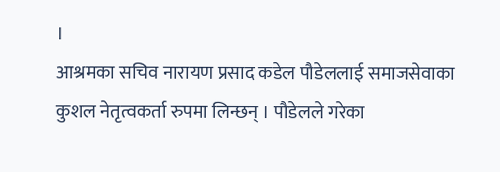।
आश्रमका सचिव नारायण प्रसाद कडेल पौडेललाई समाजसेवाका कुशल नेतृत्वकर्ता रुपमा लिन्छन् । पौडेलले गरेका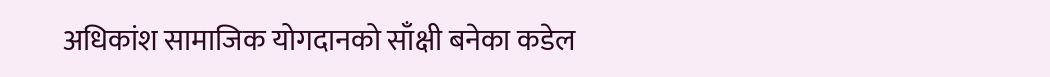अधिकांश सामाजिक योगदानको साँक्षी बनेका कडेल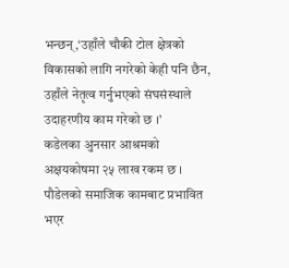भन्छन्,‘उहाँले चौकी टोल क्षेत्रको विकासको लागि नगरेको केही पनि छैन, उहाँले नेतृत्व गर्नुभएको संघसंस्थाले उदाहरणीय काम गरेको छ ।’
कडेलका अुनसार आश्रमको अक्षयकोषमा २५ लाख रकम छ । पौडेलको समाजिक कामबाट प्रभावित भएर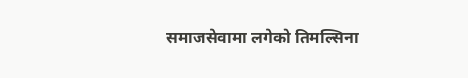समाजसेवामा लगेको तिमल्सिना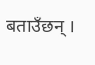बताउँछन् ।